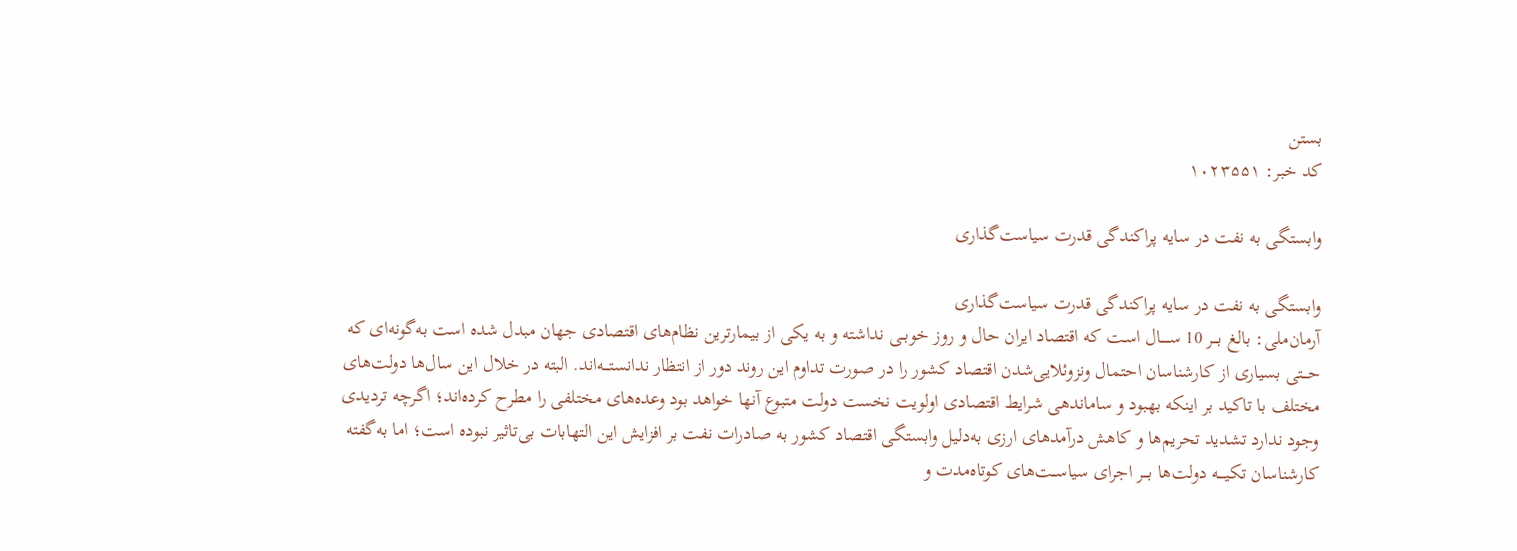بستن
کد خبر: ۱۰۲۳۵۵۱

وابستگی به نفت در سایه پراکندگی قدرت سیاست‌گذاری

وابستگی به نفت در سایه پراکندگی قدرت سیاست‌گذاری
آرمان‌ملی: بالغ بـــر 10 ســـــال اسـت که اقتصاد ایران حال و روز خوبــی نداشته و به یکی از بیمارترین نظام‌های اقتصادی جهان مبدل شده است به‌گونه‌ای که حـــتی بسیاری از کارشناسان احتمال ونزوئلایی‌شدن اقتصاد کشور را در صورت تداوم این روند دور از انتظار ندانستـــه‌اند. البته در خلال این سال‌ها دولت‌های مختلف با تاکید بر اینکه بهبود و ساماندهی شرایط اقتصادی اولویت نخست دولت متبوع آنها خواهد بود وعده‌های مختلفی را مطرح کرده‌اند؛ اگرچه تردیدی وجود ندارد تشدید تحریم‌ها و کاهش درآمدهای ارزی به‌دلیل وابستگی اقتصاد کشور به صادرات نفت بر افزایش این التهابات بی‌تاثیر نبوده است؛ اما به‌گفته کارشناسان تکیــــه دولت‌ها بـــر اجرای سیاســت‌های کوتاه‌مدت و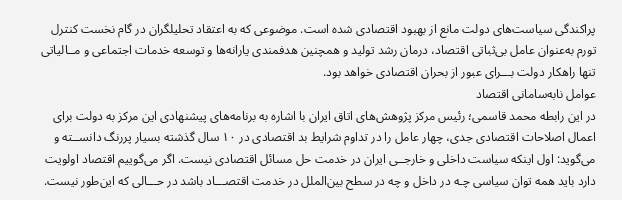پراکندگی سیاست‌های دولت مانع از بهبود اقتصادی شده است. موضوعی که به اعتقاد تحلیلگران در گام نخست کنترل تورم به‌عنوان عامل بی‌ثباتی اقتصاد، درمان رشد تولید و همچنین هدفمندی یارانه‌ها و توسعه خدمات اجتماعی و مــالیاتی تنها راهکار دولت بـــرای عبور از بحران اقتصادی خواهد بود.
عوامل نابه‌سامانی اقتصاد
در این رابطه محمد قاسمی؛ رئیس مرکز پژوهش‌های اتاق ایران با اشاره به برنامه‌های پیشنهادی این مرکز به دولت برای اعمال اصلاحات اقتصادی جدی، چهار عامل را در تداوم شرایط بد اقتصادی در ۱۰ سال گذشته بسیار پررنگ دانســته و می‌گوید: اول اینکه سیاست داخلی و خارجــی ایران در خدمت حل مسائل اقتصادی نیست. اگر می‌گوییم اقتصاد اولویت دارد باید همه توان سیاسی چـه در داخل و چه در سطح بین‌الملل در خدمت اقتصـــاد باشد در حـــالی که این‌طور نیست.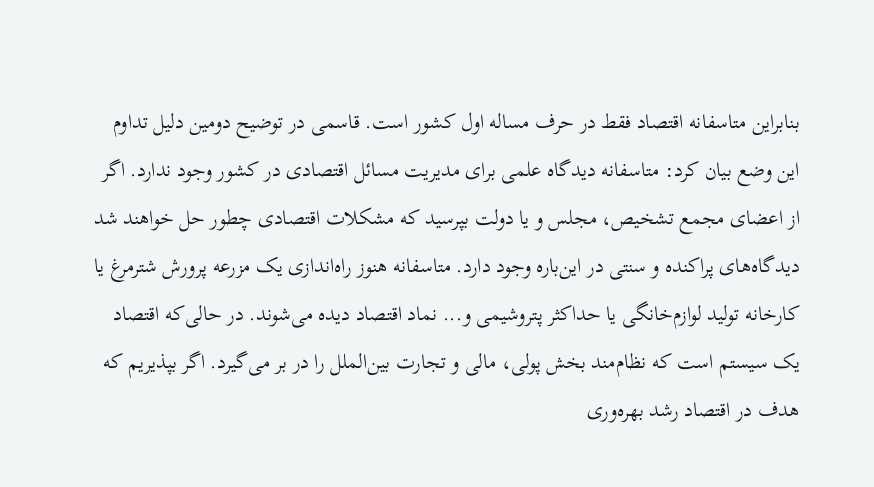بنابراین متاسفانه اقتصاد فقط در حرف مساله اول کشور است. قاسمی در توضیح دومین دلیل تداوم این وضع بیان کرد: متاسفانه دیدگاه علمی برای مدیریت مسائل اقتصادی در کشور وجود ندارد. اگر از اعضای مجمع تشخیص، مجلس و یا دولت بپرسید که مشکلات اقتصادی چطور حل خواهند شد دیدگاه‌های پراکنده و سنتی در این‌باره وجود دارد. متاسفانه هنوز راه‌اندازی یک مزرعه پرورش شترمرغ یا کارخانه تولید لوازم‌خانگی یا حداکثر پتروشیمی و... نماد اقتصاد دیده می‌شوند. در حالی‌که اقتصاد یک سیستم است که نظام‌مند بخش پولی، مالی و تجارت بین‌الملل را در بر می‌گیرد. اگر بپذیریم که هدف در اقتصاد رشد بهره‌وری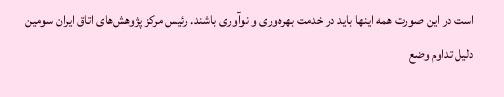است در این صورت همه اینها باید در خدمت بهره‌وری و نوآوری باشند. رئیس مرکز پژوهش‌های اتاق ایران سومین دلیل تداوم وضع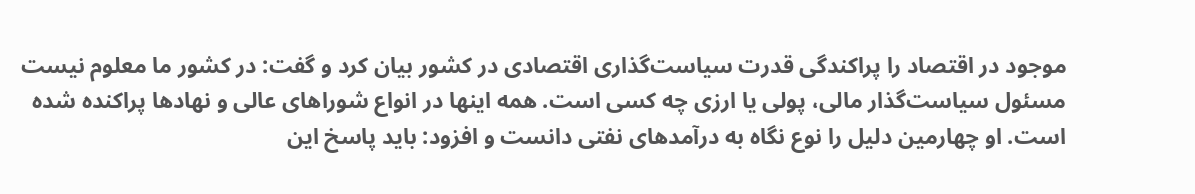موجود در اقتصاد را پراکندگی قدرت سیاست‌گذاری اقتصادی در کشور بیان کرد و گفت: در کشور ما معلوم نیست مسئول سیاست‌گذار مالی، پولی یا ارزی چه کسی است. همه اینها در انواع شوراهای عالی و نهادها پراکنده شده است. او چهارمین دلیل را نوع نگاه به درآمدهای نفتی دانست و افزود: باید پاسخ این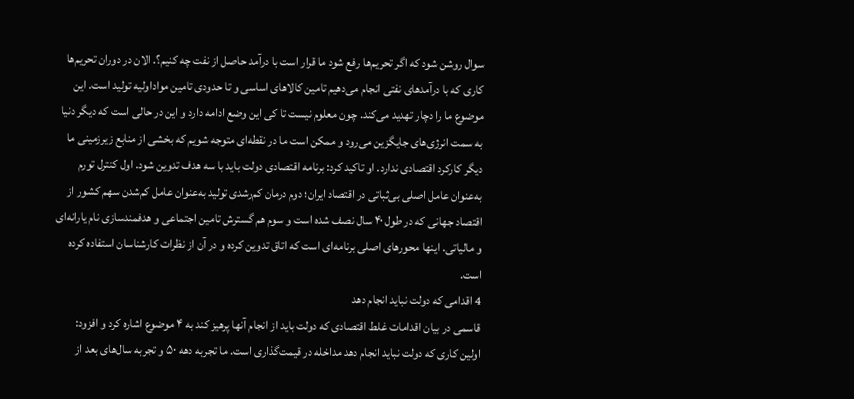سوال روشن شود که اگر تحریم‌ها رفع شود ما قرار است با درآمد حاصل از نفت چه کنیم؟. الان در دوران تحریم‌ها کاری که با درآمدهای نفتی انجام می‌دهیم تامین کالاهای اساسی و تا حدودی تامین مواداولیه تولید است. این موضوع ما را دچار تهدید می‌کند. چون معلوم نیست تا کی این وضع ادامه دارد و این در حالی است که دیگر دنیا به سمت انرژی‌های جایگزین می‌رود و ممکن است ما در نقطه‌ای متوجه شویم که بخشی از منابع زیرزمینی ما دیگر کارکرد اقتصادی ندارد. او تاکید کرد: برنامه اقتصادی دولت باید با سه هدف تدوین شود. اول کنترل تورم به‌عنوان عامل اصلی بی‌ثباتی در اقتصاد ایران؛ دوم درمان کم‌رشدی تولید به‌عنوان عامل کم‌شدن سهم کشور از اقتصاد جهانی که در طول ۴۰ سال نصف شده است و سوم هم گسترش تامین اجتماعی و هدفمندسازی نام یارانه‌ای و مالیاتی. اینها محورهای اصلی برنامه‌ای است که اتاق تدوین کرده و در آن از نظرات کارشناسان استفاده کرده است.
4 اقدامی که دولت نباید انجام دهد
قاسمی در بیان اقدامات غلط اقتصادی که دولت باید از انجام آنها پرهیز کند به ۴ موضوع اشاره کرد و افزود: اولین کاری که دولت نباید انجام دهد مداخله در قیمت‌گذاری است. ما تجربه دهه ۵۰ و تجربه سال‌های بعد از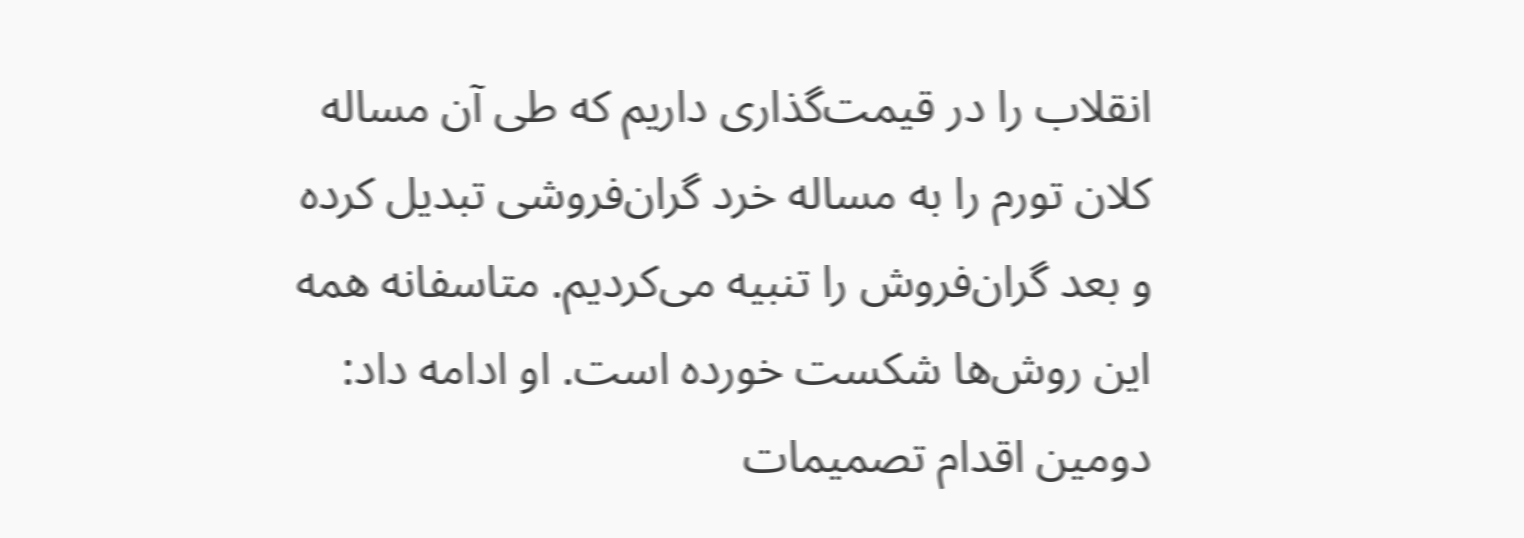انقلاب را در قیمت‌گذاری داریم که طی آن مساله کلان تورم را به مساله خرد گران‌فروشی تبدیل کرده و بعد گران‌فروش را تنبیه می‌کردیم. متاسفانه همه این روش‌ها شکست خورده است. او ادامه ‌داد: دومین اقدام تصمیمات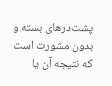پشت‌درهای بسته و بدون مشورت است که نتیجه آن یا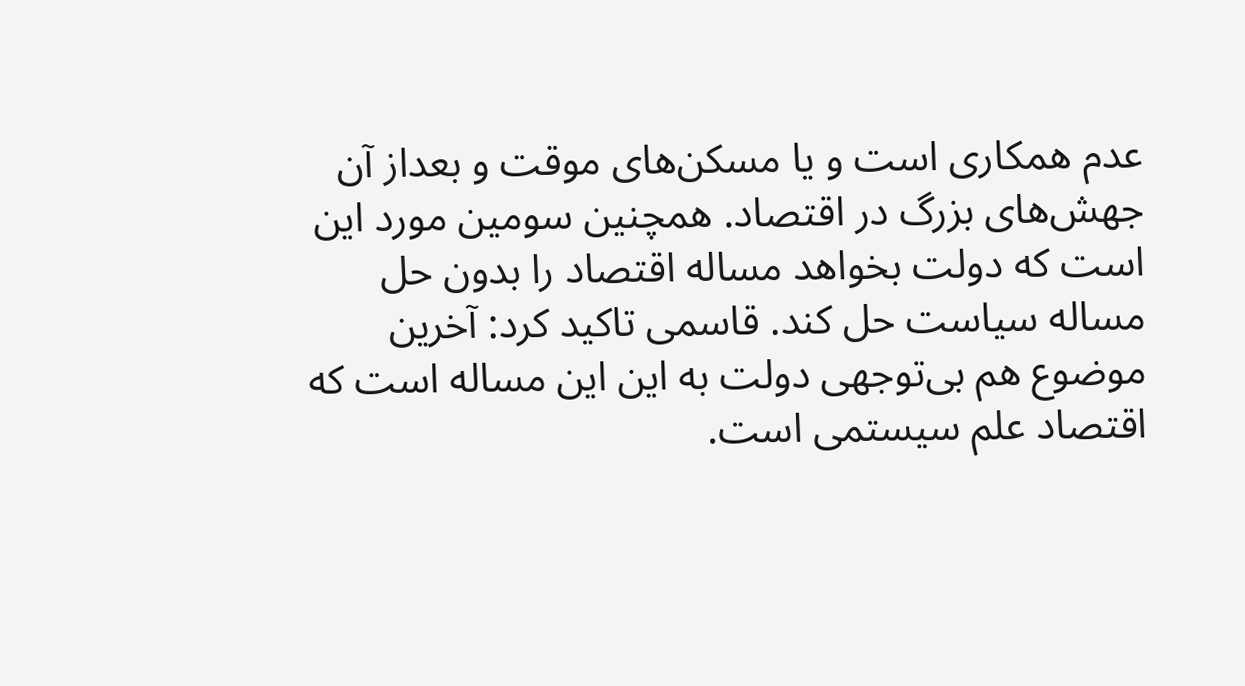عدم همکاری است و یا مسکن‌های موقت و بعداز آن جهش‌های بزرگ در اقتصاد. همچنین سومین مورد این است که دولت بخواهد مساله اقتصاد را بدون حل مساله سیاست حل کند. قاسمی تاکید کرد: آخرین موضوع هم بی‌توجهی دولت به این این مساله است که اقتصاد علم سیستمی است.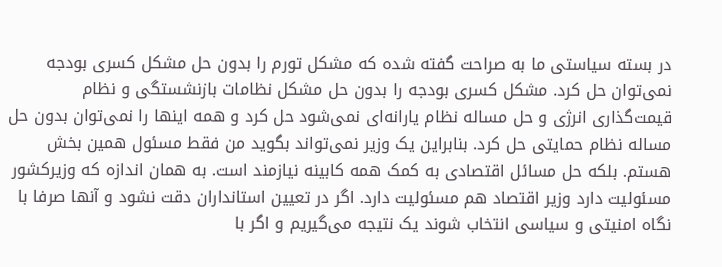در بسته سیاستی ما به صراحت گفته شده که مشکل تورم را بدون حل مشکل کسری بودجه نمی‌توان حل کرد. مشکل کسری بودجه را بدون حل مشکل نظامات بازنشستگی و نظام قیمت‌گذاری انرژی و حل مساله نظام یارانه‌ای نمی‌شود حل کرد و همه اینها را نمی‌توان بدون حل مساله نظام حمایتی حل کرد. بنابراین یک وزیر نمی‌تواند بگوید من فقط مسئول همین بخش هستم. بلکه حل مسائل اقتصادی به کمک همه کابینه نیازمند است. به همان اندازه که وزیرکشور مسئولیت دارد وزیر اقتصاد هم مسئولیت دارد. اگر در تعیین استانداران دقت نشود و آنها صرفا با نگاه امنیتی و سیاسی انتخاب شوند یک نتیجه می‌گیریم و اگر با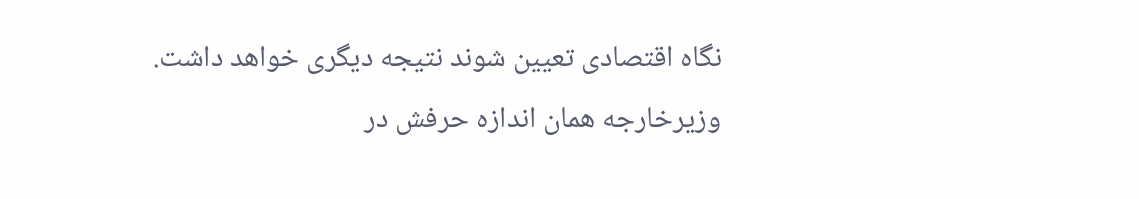نگاه اقتصادی تعیین شوند نتیجه دیگری خواهد داشت. وزیرخارجه همان اندازه حرفش در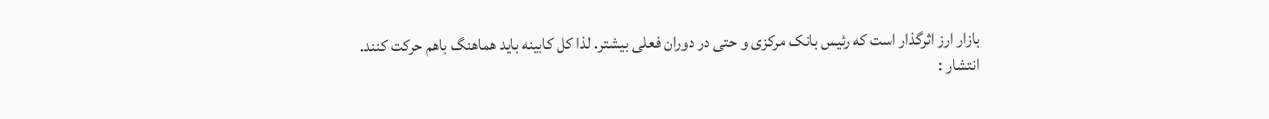بازار ارز اثرگذار است که رئیس بانک مرکزی و حتی در دوران فعلی بیشتر. لذا کل کابینه باید هماهنگ باهم حرکت کنند.
انتشار :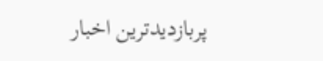پربازدیدترین اخبار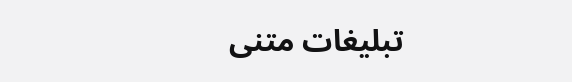تبلیغات متنی